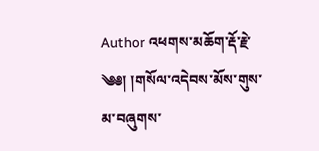Author འཕགས་མཆོག་རྡོ་རྗེ་
༄༅། །གསོལ་འདེབས་མོས་གུས་མ་བཞུགས་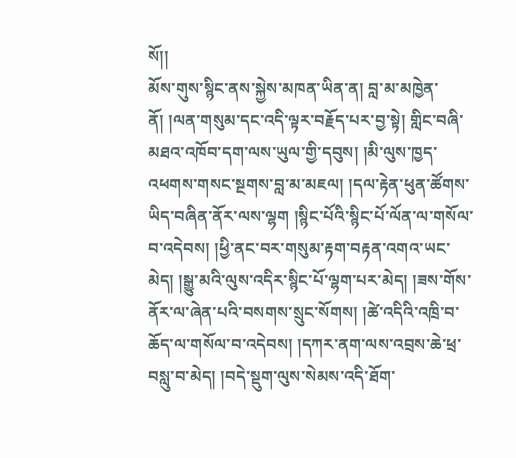སོ།།
མོས་གུས་སྙིང་ནས་སྐྱེས་མཁན་ཡིན་ན། བླ་མ་མཁྱེན་ནོ། །ལན་གསུམ་དང་འདི་ལྟར་བརྗོད་པར་བྱ་སྟེ། གླིང་བཞི་མཐའ་འཁོབ་དག་ལས་ཡུལ་གྱི་དབུས། །མི་ལུས་ཁྱད་འཕགས་གསང་སྔགས་བླ་མ་མཇལ། །དལ་རྟེན་ཕུན་ཚོགས་ཡིད་བཞིན་ནོར་ལས་ལྷག །སྙིང་པོའི་སྙིང་པོ་ལོན་ལ་གསོལ་བ་འདེབས། །ཕྱི་ནང་བར་གསུམ་རྟག་བརྟན་འགའ་ཡང་མེད། །སྒྱུ་མའི་ལུས་འདིར་སྙིང་པོ་ལྷག་པར་མེད། །ཟས་གོས་ནོར་ལ་ཞེན་པའི་བསགས་སྲུང་སོགས། །ཚེ་འདིའི་འཁྲི་བ་ཆོད་ལ་གསོལ་བ་འདེབས། །དཀར་ནག་ལས་འབྲས་ཆེ་ཕྲ་བསླུ་བ་མེད། །བདེ་སྡུག་ལུས་སེམས་འདི་ཐོག་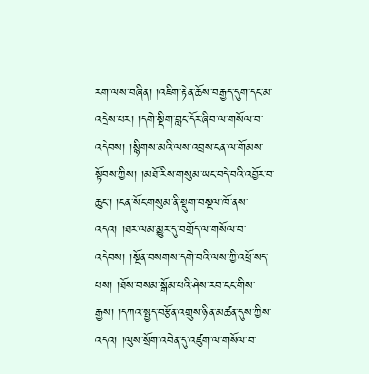རག་ལས་བཞིན། །འཇིག་རྟེན་ཆོས་བརྒྱད་དུག་དང་མ་འདྲེས་པར། །དགེ་སྡིག་བླང་དོར་ཞིབ་ལ་གསོལ་བ་འདེབས། །སྙིགས་མའི་ལས་འབྲས་ངན་ལ་གོམས་སྟོབས་ཀྱིས། །མཐོ་རིས་གསུམ་ཡང་བདེ་བའི་འབྱོར་བ་ཆུང་། །ངན་སོང་གསུམ་ནི་སྡུག་བསྔལ་ཁོ་ནས་འདའ། །ཐར་ལམ་མྱུར་དུ་བགྲོད་ལ་གསོལ་བ་འདེབས། །སྔོན་བསགས་དགེ་བའི་ལས་ཀྱི་འཕྲོ་སད་པས། །ཐོས་བསམ་སྒོམ་པའི་ཤེས་རབ་ངང་གིས་རྒྱས། །དཀའ་སྤྱད་བརྩོན་འགྲུས་ཉིན་མཚན་དུས་ཀྱིས་འདའ། །ལུས་སྲོག་འབེན་དུ་འཛུག་ལ་གསོལ་བ་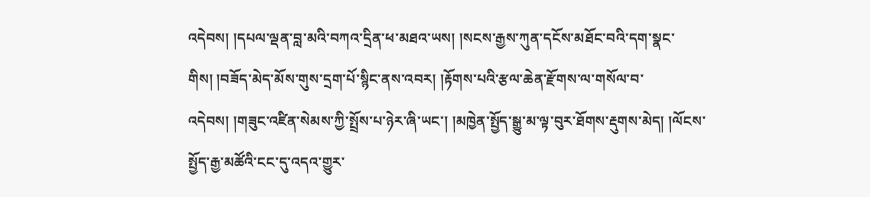འདེབས། །དཔལ་ལྡན་བླ་མའི་བཀའ་དྲིན་ཕ་མཐའ་ཡས། །སངས་རྒྱས་ཀུན་དངོས་མཐོང་བའི་དག་སྣང་གིས། །བཟོད་མེད་མོས་གུས་དྲག་པོ་སྙིང་ནས་འབར། །རྟོགས་པའི་རྩལ་ཆེན་རྫོགས་ལ་གསོལ་བ་འདེབས། །གཟུང་འཛིན་སེམས་ཀྱི་སྤྲོས་པ་ཉེར་ཞི་ཡང་། །མཁྱེན་སྤྱོད་སྒྱུ་མ་ལྟ་བུར་ཐོགས་རྡུགས་མེད། །ལོངས་སྤྱོད་རྒྱ་མཚོའི་ངང་དུ་འདའ་གྱུར་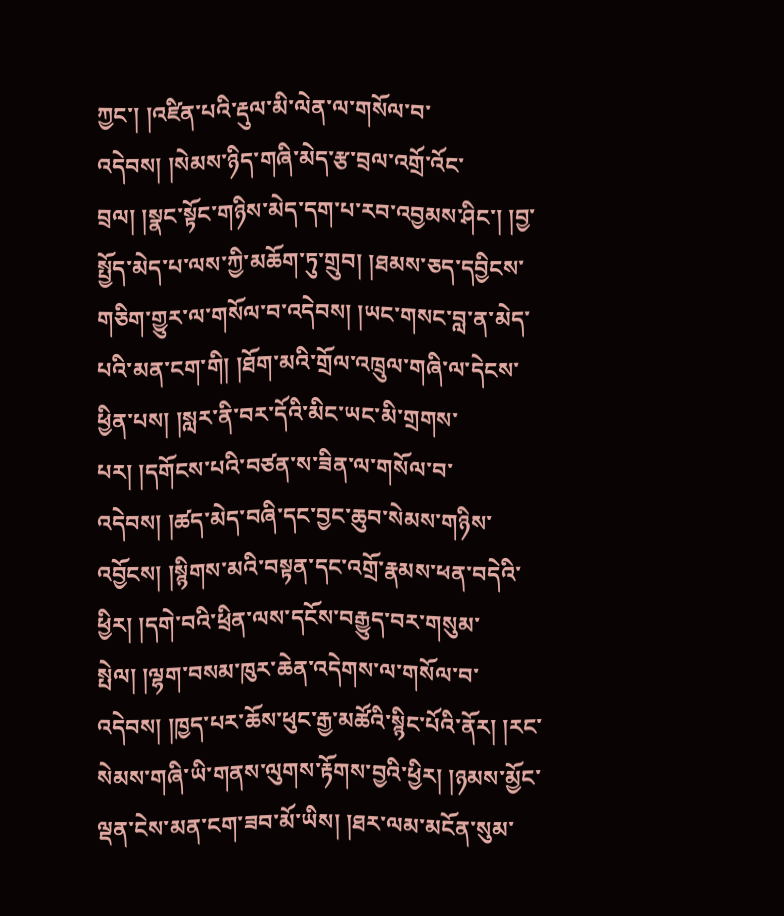ཀྱང་། །འཛིན་པའི་རྡུལ་མི་ལེན་ལ་གསོལ་བ་འདེབས། །སེམས་ཉིད་གཞི་མེད་རྩ་བྲལ་འགྲོ་འོང་བྲལ། །སྣང་སྟོང་གཉིས་མེད་དག་པ་རབ་འབྱམས་ཤིང་། །བྱ་སྤྱོད་མེད་པ་ལས་ཀྱི་མཆོག་ཏུ་གྲུབ། །ཐམས་ཅད་དབྱིངས་གཅིག་གྱུར་ལ་གསོལ་བ་འདེབས། །ཡང་གསང་བླ་ན་མེད་པའི་མན་ངག་གི། །ཐོག་མའི་གྲོལ་འཁྲུལ་གཞི་ལ་དེངས་ཕྱིན་པས། །སླར་ནི་བར་དོའི་མིང་ཡང་མི་གྲགས་པར། །དགོངས་པའི་བཙན་ས་ཟིན་ལ་གསོལ་བ་འདེབས། །ཚད་མེད་བཞི་དང་བྱང་ཆུབ་སེམས་གཉིས་འབྱོངས། །སྙིགས་མའི་བསྟན་དང་འགྲོ་རྣམས་ཕན་བདེའི་ཕྱིར། །དགེ་བའི་ཕྲིན་ལས་དངོས་བརྒྱུད་བར་གསུམ་སྤེལ། །ལྷག་བསམ་ཁུར་ཆེན་འདེགས་ལ་གསོལ་བ་འདེབས། །ཁྱད་པར་ཆོས་ཕུང་རྒྱ་མཚོའི་སྙིང་པོའི་ནོར། །རང་སེམས་གཞི་ཡི་གནས་ལུགས་རྟོགས་བྱའི་ཕྱིར། །ཉམས་མྱོང་ལྡན་ངེས་མན་ངག་ཟབ་མོ་ཡིས། །ཐར་ལམ་མངོན་སུམ་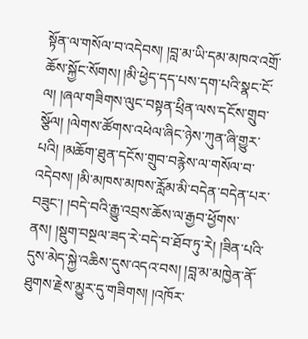སྟོན་ལ་གསོལ་བ་འདེབས། །བླ་མ་ཡི་དམ་མཁའ་འགྲོ་ཆོས་སྐྱོང་སོགས། །མི་ཕྱེད་དད་པས་དག་པའི་སྣང་ངོ་ལ། །ཞལ་གཟིགས་ལུང་བསྟན་ཕྲིན་ལས་དངོས་གྲུབ་སྩོལ། །ལེགས་ཚོགས་འཕེལ་ཞིང་ཉེས་ཀུན་ཞི་གྱུར་པའི། །མཆོག་ཐུན་དངོས་གྲུབ་བརྙེས་ལ་གསོལ་བ་འདེབས། །མི་མཁས་མཁས་རློམ་མི་བདེན་བདེན་པར་བཟུང་། །བདེ་བའི་རྒྱུ་འབྲས་ཆོས་ལ་རྒྱབ་ཕྱོགས་ནས། །སྡུག་བསྔལ་ཟད་རེ་བདེ་བ་ཐོབ་ཏུ་རེ། །ཟིན་པའི་དུས་མེད་སྐྱེ་འཆིས་དུས་འདའ་བས། །བླ་མ་མཁྱེན་ནོ་ཐུགས་རྗེས་མྱུར་དུ་གཟིགས། །འཁོར་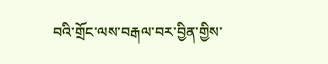བའི་གྲོང་ལས་བརྒལ་བར་བྱིན་གྱིས་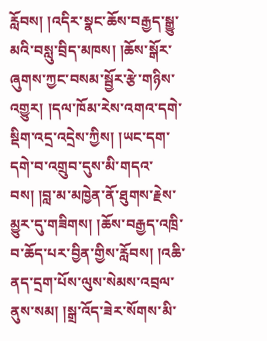རློབས། །འདིར་སྣང་ཆོས་བརྒྱད་སྒྱུ་མའི་བསླུ་བྲིད་མཁས། །ཆོས་སྒོར་ཞུགས་ཀྱང་བསམ་སྦྱོར་རྩེ་གཉིས་འགྱུར། །དལ་ཁོམ་རེས་འགའ་དགེ་སྡིག་འདྲ་འདྲེས་ཀྱིས། །ཡང་དག་དགེ་བ་འགྲུབ་དུས་མི་གདའ་བས། །བླ་མ་མཁྱེན་ནོ་ཐུགས་རྗེས་མྱུར་དུ་གཟིགས། །ཆོས་བརྒྱད་འཁྲི་བ་ཆོད་པར་བྱིན་གྱིས་རློབས། །འཆི་ནད་དྲག་པོས་ལུས་སེམས་འབྲལ་ནུས་སམ། །སྒྲ་འོད་ཟེར་སོགས་མི་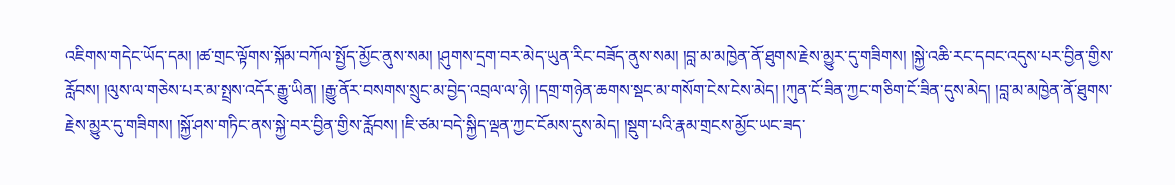འཇིགས་གདེང་ཡོད་དམ། །ཚ་གྲང་ལྟོགས་སྐོམ་བཀོལ་སྤྱོད་མྱོང་ནུས་སམ། །ཤུགས་དྲག་བར་མེད་ཡུན་རིང་བཟོད་ནུས་སམ། །བླ་མ་མཁྱེན་ནོ་ཐུགས་རྗེས་མྱུར་དུ་གཟིགས། །སྐྱེ་འཆི་རང་དབང་འདུས་པར་བྱིན་གྱིས་རློབས། །ལུས་ལ་གཅེས་པར་མ་སྤྲས་འདོར་རྒྱུ་ཡིན། །རྒྱུ་ནོར་བསགས་སྲུང་མ་བྱེད་འབྲལ་ལ་ཉེ། །དགྲ་གཉེན་ཆགས་སྡང་མ་གསོག་ངེས་ངེས་མེད། །ཀུན་ངོ་ཟིན་ཀྱང་གཅིག་ངོ་ཟིན་དུས་མེད། །བླ་མ་མཁྱེན་ནོ་ཐུགས་རྗེས་མྱུར་དུ་གཟིགས། །སྐྱོ་ཤས་གཏིང་ནས་སྐྱེ་བར་བྱིན་གྱིས་རློབས། །ཇི་ཙམ་བདེ་སྐྱིད་ལྡན་ཀྱང་ངོམས་དུས་མེད། །སྡུག་པའི་རྣམ་གྲངས་མྱོང་ཡང་ཟད་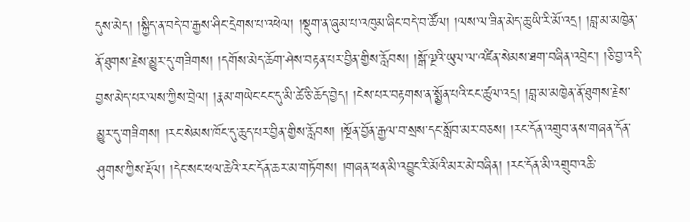དུས་མེད། །སྐྱིད་ན་བདེ་བ་རྒྱས་ཤིང་དྲེགས་པ་འཕེལ། །སྡུག་ན་ཞུམ་པ་འཁུམ་ཞིང་བདེ་བ་ཚོལ། །ལས་ལ་ཟིན་མེད་ཆུ་ཡི་རི་མོ་འདྲ། །བླ་མ་མཁྱེན་ནོ་ཐུགས་རྗེས་མྱུར་དུ་གཟིགས། །དགོས་མེད་ཆོག་ཤེས་བརྟན་པར་བྱིན་གྱིས་རློབས། །སྒོ་ལྔའི་ཡུལ་ལ་འཛིན་སེམས་ཐག་བཞིན་འབྲེང་། །ཅི་བྱ་འདི་བྱས་མེད་པར་ལས་ཀྱིས་བྲེལ། །རྣམ་གཡེང་ངང་དུ་མི་ཚེ་ཅི་ཆོད་བྱེད། །ངེས་པར་བརྟགས་ན་སྨྱོན་པའི་ངང་ཚུལ་འདྲ། །བླ་མ་མཁྱེན་ནོ་ཐུགས་རྗེས་མྱུར་དུ་གཟིགས། །རང་སེམས་ཁོང་དུ་ཆུད་པར་བྱིན་གྱིས་རློབས། །སྔོན་བྱོན་རྒྱལ་བ་སྲས་དང་སློབ་མར་བཅས། །རང་དོན་འགྲུབ་ནས་གཞན་དོན་ཤུགས་ཀྱིས་རྡོལ། །དེང་སང་ཕལ་ཆེའི་རང་དོན་ཆར་མ་གཏོགས། །གཞན་ཕན་མི་འབྱུང་རི་མོའི་མར་མེ་བཞིན། །རང་དོན་མི་འགྲུབ་འཆི་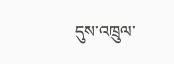དུས་འཁྲུལ་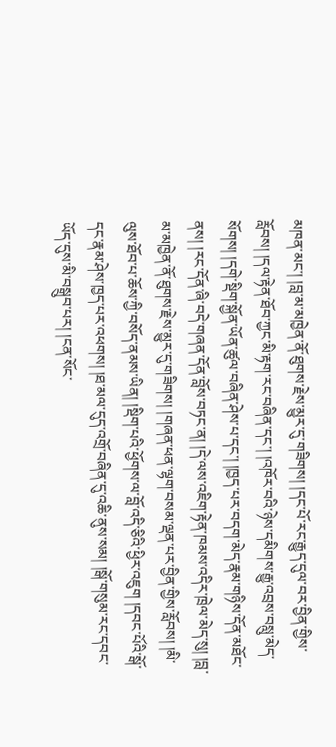མཁན་མང་། །བླ་མ་མཁྱེན་ནོ་ཐུགས་རྗེས་མྱུར་དུ་གཟིགས། །དང་པོ་རང་རྒྱུད་དུལ་བར་བྱིན་གྱིས་རློབས། །དལ་རྟེན་ཐོབ་ཀྱང་མི་རྟག་རང་བཞིན་དང་། །འཁོར་བའི་ཉེས་དམིགས་རྒྱུ་འབྲས་བསླུ་མེད་སོགས། །དགེ་སྡིག་སྐྱོན་ཡོན་ཚུལ་བཞིན་ཤེས་པ་དང་། །ཁྱད་པར་བདག་མེད་རྣམ་གཉིས་དོན་མཐོང་ནས། །རང་དོན་ཞི་བདེ་གཞན་དོན་བློས་བཏང་ན། །དེ་ལས་འཇིག་རྟེན་ཁམས་འདིར་ཁྲེལ་མེད་སུ། །བླ་མ་མཁྱེན་ནོ་ཐུགས་རྗེས་མྱུར་དུ་གཟིགས། །གཞན་ཕན་ལྷག་བསམ་ལྡན་པར་བྱིན་གྱིས་རློབས། །མི་ལུས་ཐོབ་པ་ཆོས་ཀྱི་བསོད་ནམས་ཡིན། །སྡིག་པའི་ཕྱོགས་ལ་བློ་འདི་ཅིའི་ཕྱིར་འཇུག །དབང་པོའི་སྒོ་དང་རྣམ་ཤེས་ཁྱད་པར་འཕགས། །ཐ་མལ་དུད་འགྲོ་བཞིན་དུ་འཆི་ནུས་སམ། །སྒོ་གསུམ་རང་དབང་ཡོད་དུས་མི་བསྒྲུབ་པར། །ངན་སོང་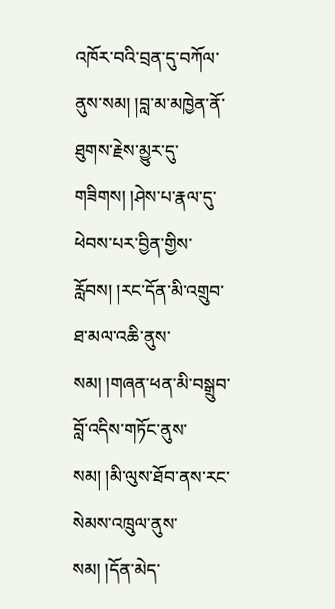འཁོར་བའི་བྲན་དུ་བཀོལ་ནུས་སམ། །བླ་མ་མཁྱེན་ནོ་ཐུགས་རྗེས་མྱུར་དུ་གཟིགས། །ཤེས་པ་རྣལ་དུ་ཕེབས་པར་བྱིན་གྱིས་རློབས། །རང་དོན་མི་འགྲུབ་ཐ་མལ་འཆི་ནུས་སམ། །གཞན་ཕན་མི་བསྒྲུབ་བློ་འདིས་གཏོང་ནུས་སམ། །མི་ལུས་ཐོབ་ནས་རང་སེམས་འཁྲུལ་ནུས་སམ། །དོན་མེད་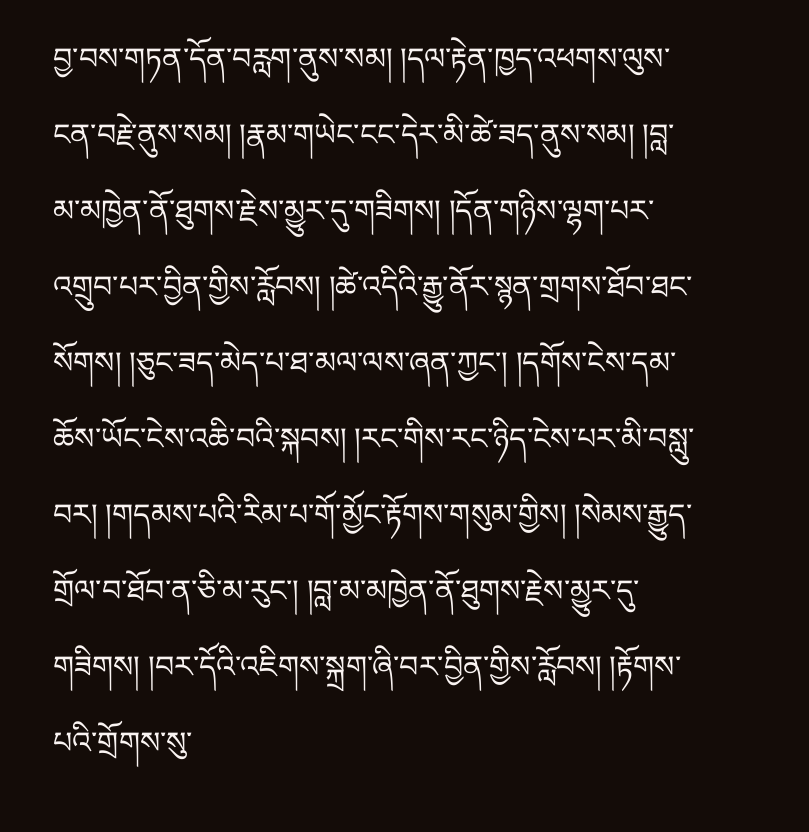བྱ་བས་གཏན་དོན་བརླག་ནུས་སམ། །དལ་རྟེན་ཁྱད་འཕགས་ལུས་ངན་བརྗེ་ནུས་སམ། །རྣམ་གཡེང་ངང་དེར་མི་ཚེ་ཟད་ནུས་སམ། །བླ་མ་མཁྱེན་ནོ་ཐུགས་རྗེས་མྱུར་དུ་གཟིགས། །དོན་གཉིས་ལྷག་པར་འགྲུབ་པར་བྱིན་གྱིས་རློབས། །ཚེ་འདིའི་རྒྱུ་ནོར་སྙན་གྲགས་ཐོབ་ཐང་སོགས། །ཅུང་ཟད་མེད་པ་ཐ་མལ་ལས་ཞན་ཀྱང་། །དགོས་ངེས་དམ་ཆོས་ཡོང་ངེས་འཆི་བའི་སྐབས། །རང་གིས་རང་ཉིད་ངེས་པར་མི་བསླུ་བར། །གདམས་པའི་རིམ་པ་གོ་མྱོང་རྟོགས་གསུམ་གྱིས། །སེམས་རྒྱུད་གྲོལ་བ་ཐོབ་ན་ཅི་མ་རུང་། །བླ་མ་མཁྱེན་ནོ་ཐུགས་རྗེས་མྱུར་དུ་གཟིགས། །བར་དོའི་འཇིགས་སྐྲག་ཞི་བར་བྱིན་གྱིས་རློབས། །རྟོགས་པའི་གྲོགས་སུ་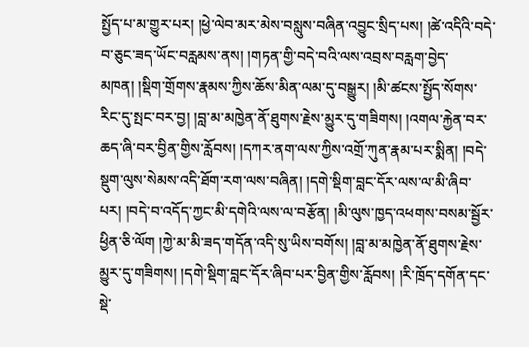སྤྱོད་པ་མ་གྱུར་པར། །ཕྱེ་ལེབ་མར་མེས་བསླུས་བཞིན་འབྱུང་སྲིད་པས། །ཚེ་འདིའི་བདེ་བ་ཅུང་ཟད་ཡོང་བརླམས་ནས། །གཏན་གྱི་བདེ་བའི་ལས་འབྲས་བརླག་བྱེད་མཁན། །སྡིག་གྲོགས་རྣམས་ཀྱིས་ཆོས་མིན་ལམ་དུ་བསྒྱུར། །མི་ཚངས་སྤྱོད་སོགས་རིང་དུ་སྤང་བར་བྱ། །བླ་མ་མཁྱེན་ནོ་ཐུགས་རྗེས་མྱུར་དུ་གཟིགས། །འགལ་རྐྱེན་བར་ཆད་ཞི་བར་བྱིན་གྱིས་རློབས། །དཀར་ནག་ལས་ཀྱིས་འགྲོ་ཀུན་རྣམ་པར་སྨིན། །བདེ་སྡུག་ལུས་སེམས་འདི་ཐོག་རག་ལས་བཞིན། །དགེ་སྡིག་བླང་དོར་ལས་ལ་མི་ཞིབ་པར། །བདེ་བ་འདོད་ཀྱང་མི་དགེའི་ལས་ལ་བརྩོན། །མི་ལུས་ཁྱད་འཕགས་བསམ་སྦྱོར་ཕྱིན་ཅི་ལོག །ཀྱེ་མ་མི་ཟད་གདོན་འདི་སུ་ཡིས་བགོས། །བླ་མ་མཁྱེན་ནོ་ཐུགས་རྗེས་མྱུར་དུ་གཟིགས། །དགེ་སྡིག་བླང་དོར་ཞིབ་པར་བྱིན་གྱིས་རློབས། །རི་ཁྲོད་དགོན་དང་སྡེ་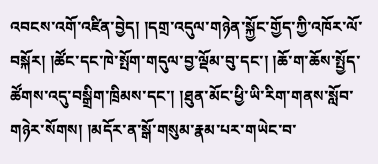འབངས་འགོ་འཛིན་བྱེད། །དགྲ་འདུལ་གཉེན་སྐྱོང་གྱོད་ཀྱི་འཁོར་ལོ་བསྐོར། །ཚོང་དང་ཁེ་སྤོག་གདུལ་བྱ་ལྡོམ་བུ་དང་། །ཆོ་ག་ཆོས་སྤྱོད་ཚོགས་འདུ་བསྒྲིག་ཁྲིམས་དང་། །ཐུན་མོང་ཕྱི་ཡི་རིག་གནས་སློབ་གཉེར་སོགས། །མདོར་ན་སྒོ་གསུམ་རྣམ་པར་གཡེང་བ་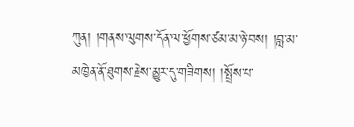ཀུན། །གནས་ལུགས་དོན་ལ་ཕྱོགས་ཙམ་མ་ཉེ་བས། །བླ་མ་མཁྱེན་ནོ་ཐུགས་རྗེས་མྱུར་དུ་གཟིགས། །སྤྲོས་པ་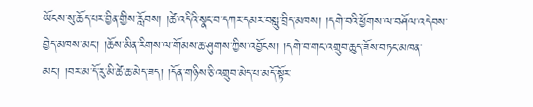ཡོངས་སུ་ཆོད་པར་བྱིན་གྱིས་རློབས། །ཚེ་འདིའི་སྣང་བ་དཀར་དམར་བསླུ་བྲིད་མཁས། །དགེ་བའི་ཕྱོགས་ལ་བཤོལ་འདེབས་བྱེད་མཁས་མང་། །ཆོས་མིན་རིགས་ལ་གོམས་ཆ་ཤུགས་ཀྱིས་འབྱོངས། །དགེ་བ་གང་འགྲུབ་ཆུད་ཟོས་བཏང་མཁན་མང་། །བར་མ་དོ་རུ་མི་ཚེ་ཆ་མེད་ཟད། །དོན་གཉིས་ཅི་འགྲུབ་མེད་པ་མདོ་སྟོར་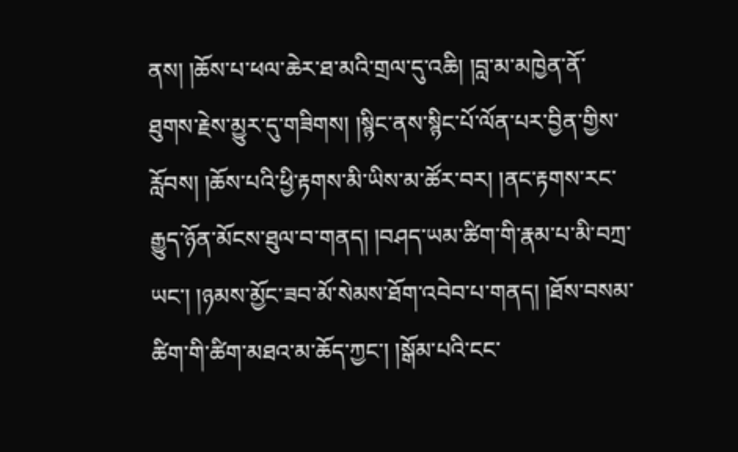ནས། །ཆོས་པ་ཕལ་ཆེར་ཐ་མའི་གྲལ་དུ་འཆི། །བླ་མ་མཁྱེན་ནོ་ཐུགས་རྗེས་མྱུར་དུ་གཟིགས། །སྙིང་ནས་སྙིང་པོ་ལོན་པར་བྱིན་གྱིས་རློབས། །ཆོས་པའི་ཕྱི་རྟགས་མི་ཡིས་མ་ཚོར་བར། །ནང་རྟགས་རང་རྒྱུད་ཉོན་མོངས་ཐུལ་བ་གནད། །བཤད་ཡམ་ཚིག་གི་རྣམ་པ་མི་བཀྲ་ཡང་། །ཉམས་མྱོང་ཟབ་མོ་སེམས་ཐོག་འབེབ་པ་གནད། །ཐོས་བསམ་ཚིག་གི་ཚིག་མཐའ་མ་ཆོད་ཀྱང་། །སྒོམ་པའི་ངང་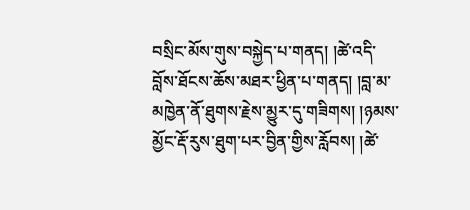བསྲིང་མོས་གུས་བསྐྱེད་པ་གནད། །ཚེ་འདི་བློས་ཐོངས་ཆོས་མཐར་ཕྱིན་པ་གནད། །བླ་མ་མཁྱེན་ནོ་ཐུགས་རྗེས་མྱུར་དུ་གཟིགས། །ཉམས་མྱོང་རྡོ་རུས་ཐུག་པར་བྱིན་གྱིས་རློབས། །ཚེ་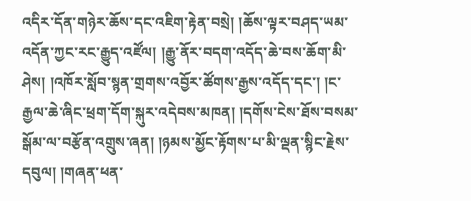འདིར་དོན་གཉེར་ཆོས་དང་འཇིག་རྟེན་བསྲེ། །ཆོས་ལྟར་བཤད་ཡམ་འདོན་ཀྱང་རང་རྒྱུད་འཛོལ། །རྒྱུ་ནོར་བདག་འདོད་ཆེ་བས་ཆོག་མི་ཤེས། །འཁོར་སློབ་སྙན་གྲགས་འབྱོར་ཚོགས་རྒྱས་འདོད་དང་། །ང་རྒྱལ་ཆེ་ཞིང་ཕྲག་དོག་སྐུར་འདེབས་མཁན། །དགོས་ངེས་ཐོས་བསམ་སྒོམ་ལ་བརྩོན་འགྲུས་ཞན། །ཉམས་མྱོང་རྟོགས་པ་མི་ལྡན་སྙིང་རྗེས་དབུལ། །གཞན་ཕན་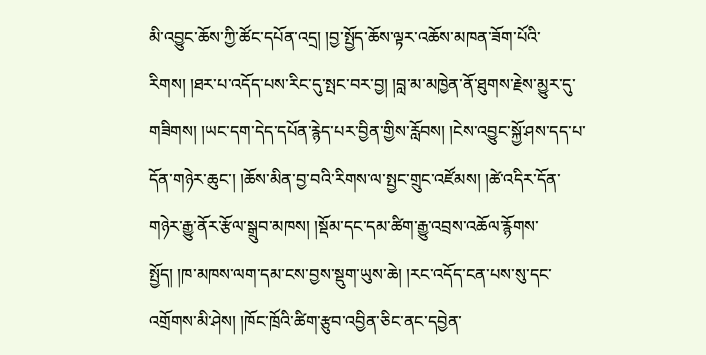མི་འབྱུང་ཆོས་ཀྱི་ཚོང་དཔོན་འདྲ། །བྱ་སྤྱོད་ཆོས་ལྟར་འཆོས་མཁན་ཟོག་པོའི་རིགས། །ཐར་པ་འདོད་པས་རིང་དུ་སྤང་བར་བྱ། །བླ་མ་མཁྱེན་ནོ་ཐུགས་རྗེས་མྱུར་དུ་གཟིགས། །ཡང་དག་དེད་དཔོན་རྙེད་པར་བྱིན་གྱིས་རློབས། །ངེས་འབྱུང་སྐྱོ་ཤས་དད་པ་དོན་གཉེར་ཆུང་། །ཆོས་མིན་བྱ་བའི་རིགས་ལ་སྤྱང་གྲུང་འཛོམས། །ཚེ་འདིར་དོན་གཉེར་རྒྱུ་ནོར་རྩོལ་སྒྲུབ་མཁས། །སྡོམ་དང་དམ་ཚིག་རྒྱུ་འབྲས་འཆོལ་རྙོགས་སྤྱོད། །ཁ་མཁས་ལག་དམ་ངས་བྱས་སྡུག་ཡུས་ཆེ། །རང་འདོད་ངན་པས་སུ་དང་འགྲོགས་མི་ཤེས། །ཁོང་ཁྲོའི་ཚིག་རྩུབ་འབྱིན་ཅིང་ནང་དབྱེན་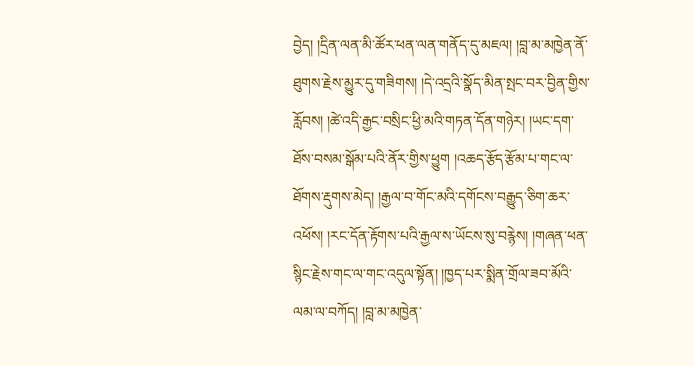བྱེད། །དྲིན་ལན་མི་ཚོར་ཕན་ལན་གནོད་དུ་མཇལ། །བླ་མ་མཁྱེན་ནོ་ཐུགས་རྗེས་མྱུར་དུ་གཟིགས། །དེ་འདྲའི་སྣོད་མིན་སྤང་བར་བྱིན་གྱིས་རློབས། །ཚེ་འདི་རྒྱང་བསྲིང་ཕྱི་མའི་གཏན་དོན་གཉེར། །ཡང་དག་ཐོས་བསམ་སྒོམ་པའི་ནོར་གྱིས་ཕྱུག །འཆད་རྩོད་རྩོམ་པ་གང་ལ་ཐོགས་རྡུགས་མེད། །རྒྱལ་བ་གོང་མའི་དགོངས་བརྒྱུད་ཅིག་ཆར་འཕོས། །རང་དོན་རྟོགས་པའི་རྒྱལ་ས་ཡོངས་སུ་བརྙེས། །གཞན་ཕན་སྙིང་རྗེས་གང་ལ་གང་འདུལ་སྟོན། །ཁྱད་པར་སྨིན་གྲོལ་ཟབ་མོའི་ལམ་ལ་བཀོད། །བླ་མ་མཁྱེན་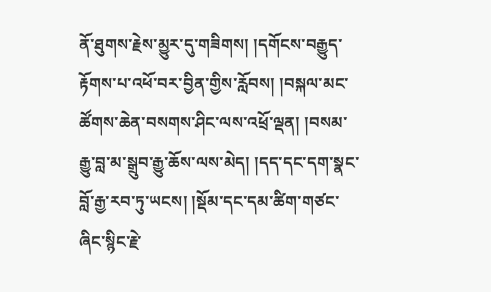ནོ་ཐུགས་རྗེས་མྱུར་དུ་གཟིགས། །དགོངས་བརྒྱུད་རྟོགས་པ་འཕོ་བར་བྱིན་གྱིས་རློབས། །བསྐལ་མང་ཚོགས་ཆེན་བསགས་ཤིང་ལས་འཕྲོ་ལྡན། །བསམ་རྒྱུ་བླ་མ་སྒྲུབ་རྒྱུ་ཆོས་ལས་མེད། །དད་དང་དག་སྣང་བློ་རྒྱ་རབ་ཏུ་ཡངས། །སྡོམ་དང་དམ་ཚིག་གཙང་ཞིང་སྙིང་རྗེ་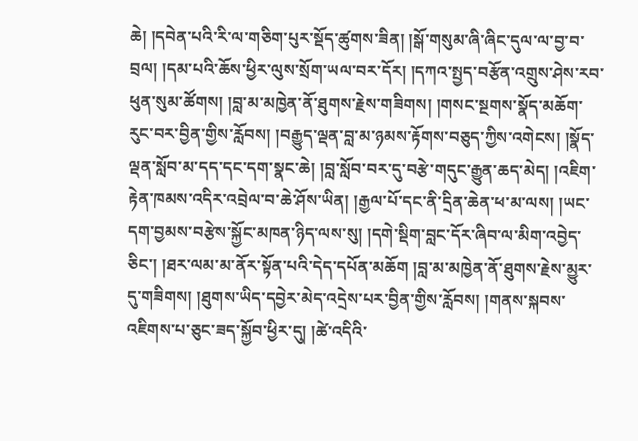ཆེ། །དབེན་པའི་རི་ལ་གཅིག་པུར་སྡོད་ཚུགས་ཟིན། །སྒོ་གསུམ་ཞི་ཞིང་དུལ་ལ་བྱ་བ་བྲལ། །དམ་པའི་ཆོས་ཕྱིར་ལུས་སྲོག་ཡལ་བར་དོར། །དཀའ་སྤྱད་བརྩོན་འགྲུས་ཤེས་རབ་ཕུན་སུམ་ཚོགས། །བླ་མ་མཁྱེན་ནོ་ཐུགས་རྗེས་གཟིགས། །གསང་སྔགས་སྣོད་མཆོག་རུང་བར་བྱིན་གྱིས་རློབས། །བརྒྱུད་ལྡན་བླ་མ་ཉམས་རྟོགས་བཅུད་ཀྱིས་འགེངས། །སྣོད་ལྡན་སློབ་མ་དད་དང་དག་སྣང་ཆེ། །བླ་སློབ་བར་དུ་བརྩེ་གདུང་རྒྱུན་ཆད་མེད། །འཇིག་རྟེན་ཁམས་འདིར་འབྲེལ་བ་ཆེ་ཤོས་ཡིན། །རྒྱལ་པོ་དང་ནི་དྲིན་ཆེན་ཕ་མ་ལས། །ཡང་དག་བྱམས་བརྩེས་སྐྱོང་མཁན་ཉིད་ལས་སུ། །དགེ་སྡིག་བླང་དོར་ཞིབ་ལ་མིག་འབྱེད་ཅིང་། །ཐར་ལམ་མ་ནོར་སྟོན་པའི་དེད་དཔོན་མཆོག །བླ་མ་མཁྱེན་ནོ་ཐུགས་རྗེས་མྱུར་དུ་གཟིགས། །ཐུགས་ཡིད་དབྱེར་མེད་འདྲེས་པར་བྱིན་གྱིས་རློབས། །གནས་སྐབས་འཇིགས་པ་ཅུང་ཟད་སྐྱོབ་ཕྱིར་དུ། །ཚེ་འདིའི་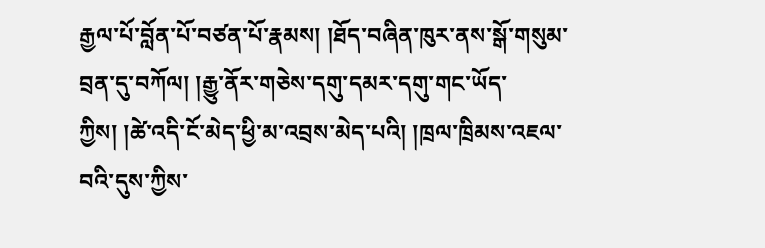རྒྱལ་པོ་བློན་པོ་བཙན་པོ་རྣམས། །ཐོད་བཞིན་ཁུར་ནས་སྒོ་གསུམ་བྲན་དུ་བཀོལ། །རྒྱུ་ནོར་གཅེས་དགུ་དམར་དགུ་གང་ཡོད་ཀྱིས། །ཚེ་འདི་ངོ་མེད་ཕྱི་མ་འབྲས་མེད་པའི། །ཁྲལ་ཁྲིམས་འཇལ་བའི་དུས་ཀྱིས་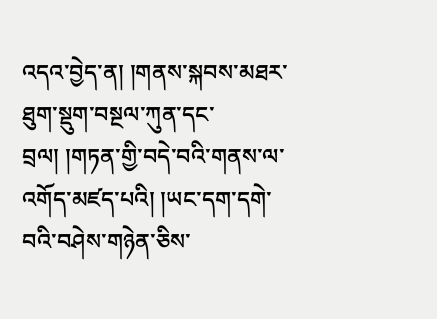འདའ་བྱེད་ན། །གནས་སྐབས་མཐར་ཐུག་སྡུག་བསྔལ་ཀུན་དང་བྲལ། །གཏན་གྱི་བདེ་བའི་གནས་ལ་འགོད་མཛད་པའི། །ཡང་དག་དགེ་བའི་བཤེས་གཉེན་ཅིས་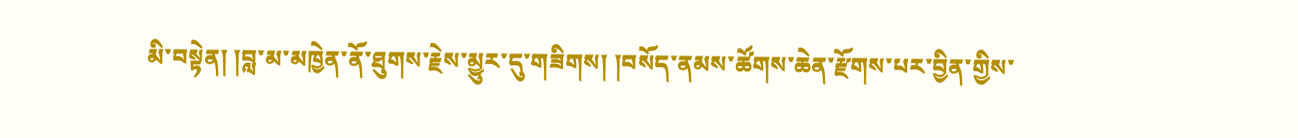མི་བསྟེན། །བླ་མ་མཁྱེན་ནོ་ཐུགས་རྗེས་མྱུར་དུ་གཟིགས། །བསོད་ནམས་ཚོགས་ཆེན་རྫོགས་པར་བྱིན་གྱིས་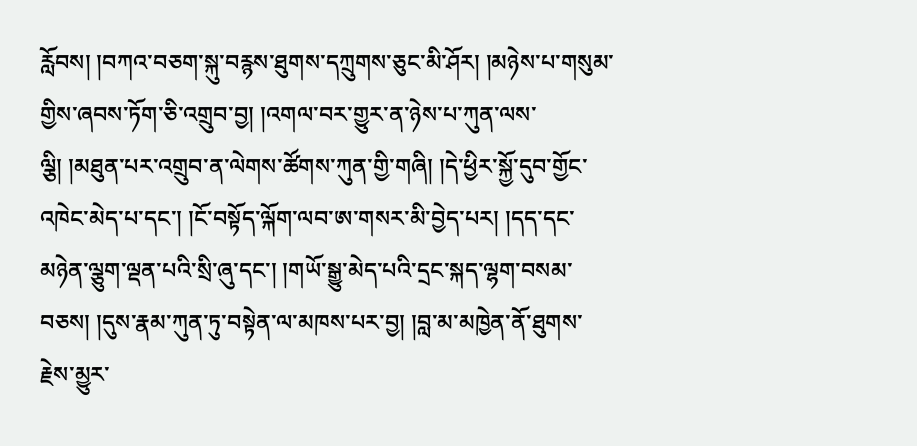རློབས། །བཀའ་བཅག་སྐུ་བརྙས་ཐུགས་དཀྲུགས་ཅུང་མི་ཤོར། །མཉེས་པ་གསུམ་གྱིས་ཞབས་ཏོག་ཅི་འགྲུབ་བྱ། །འགལ་བར་གྱུར་ན་ཉེས་པ་ཀུན་ལས་ལྕི། །མཐུན་པར་འགྲུབ་ན་ལེགས་ཚོགས་ཀུན་གྱི་གཞི། །དེ་ཕྱིར་སྐྱོ་དུབ་གྱོང་འཁེང་མེད་པ་དང་། །ངོ་བསྟོད་ལྐོག་ལབ་ཨ་གསར་མི་བྱེད་པར། །དད་དང་མཉེན་ལྕུག་ལྡན་པའི་སྲི་ཞུ་དང་། །གཡོ་སྒྱུ་མེད་པའི་དྲང་སྐད་ལྷག་བསམ་བཅས། །དུས་རྣམ་ཀུན་ཏུ་བསྟེན་ལ་མཁས་པར་བྱ། །བླ་མ་མཁྱེན་ནོ་ཐུགས་རྗེས་མྱུར་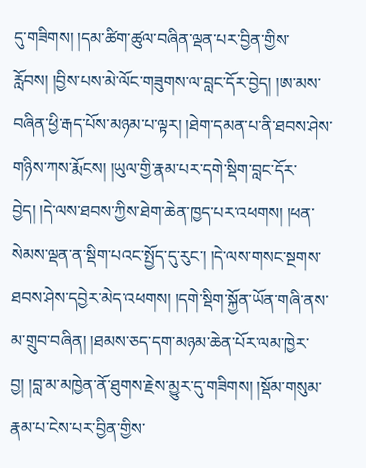དུ་གཟིགས། །དམ་ཚིག་ཚུལ་བཞིན་ལྡན་པར་བྱིན་གྱིས་རློབས། །བྱིས་པས་མེ་ལོང་གཟུགས་ལ་བླང་དོར་བྱེད། །ཨ་མས་བཞིན་ཕྱི་རྒད་པོས་མཉམ་པ་ལྟར། །ཐེག་དམན་པ་ནི་ཐབས་ཤེས་གཉིས་ཀས་རྨོངས། །ཡུལ་གྱི་རྣམ་པར་དགེ་སྡིག་བླང་དོར་བྱེད། །དེ་ལས་ཐབས་ཀྱིས་ཐེག་ཆེན་ཁྱད་པར་འཕགས། །ཕན་སེམས་ལྡན་ན་སྡིག་པའང་སྤྱོད་དུ་རུང་། །དེ་ལས་གསང་སྔགས་ཐབས་ཤེས་དབྱེར་མེད་འཕགས། །དགེ་སྡིག་སྐྱོན་ཡོན་གཞི་ནས་མ་གྲུབ་བཞིན། །ཐམས་ཅད་དག་མཉམ་ཆེན་པོར་ལམ་ཁྱེར་བྱ། །བླ་མ་མཁྱེན་ནོ་ཐུགས་རྗེས་མྱུར་དུ་གཟིགས། །སྡོམ་གསུམ་རྣམ་པ་ངེས་པར་བྱིན་གྱིས་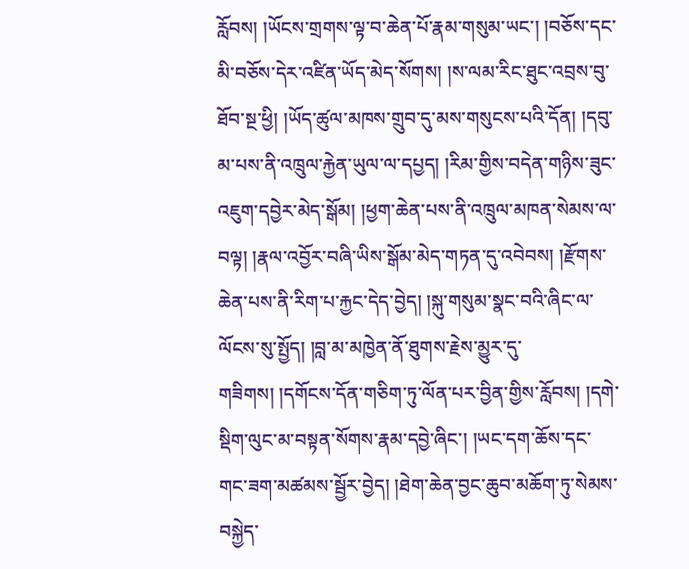རློབས། །ཡོངས་གྲགས་ལྟ་བ་ཆེན་པོ་རྣམ་གསུམ་ཡང་། །བཅོས་དང་མི་བཅོས་དེར་འཛིན་ཡོད་མེད་སོགས། །ས་ལམ་རིང་ཐུང་འབྲས་བུ་ཐོབ་སྔ་ཕྱི། །ཡོད་ཚུལ་མཁས་གྲུབ་དུ་མས་གསུངས་པའི་དོན། །དབུ་མ་པས་ནི་འཁྲུལ་རྐྱེན་ཡུལ་ལ་དཔྱད། །རིམ་གྱིས་བདེན་གཉིས་ཟུང་འཇུག་དབྱེར་མེད་སྒོམ། །ཕྱག་ཆེན་པས་ནི་འཁྲུལ་མཁན་སེམས་ལ་བལྟ། །རྣལ་འབྱོར་བཞི་ཡིས་སྒོམ་མེད་གཏན་དུ་འབེབས། །རྫོགས་ཆེན་པས་ནི་རིག་པ་རྐྱང་དེད་བྱེད། །སྐུ་གསུམ་སྣང་བའི་ཞིང་ལ་ལོངས་སུ་སྤྱོད། །བླ་མ་མཁྱེན་ནོ་ཐུགས་རྗེས་མྱུར་དུ་གཟིགས། །དགོངས་དོན་གཅིག་ཏུ་ལོན་པར་བྱིན་གྱིས་རློབས། །དགེ་སྡིག་ལུང་མ་བསྟན་སོགས་རྣམ་དབྱེ་ཞིང་། །ཡང་དག་ཆོས་དང་གང་ཟག་མཚམས་སྦྱོར་བྱེད། །ཐེག་ཆེན་བྱང་ཆུབ་མཆོག་ཏུ་སེམས་བསྐྱེད་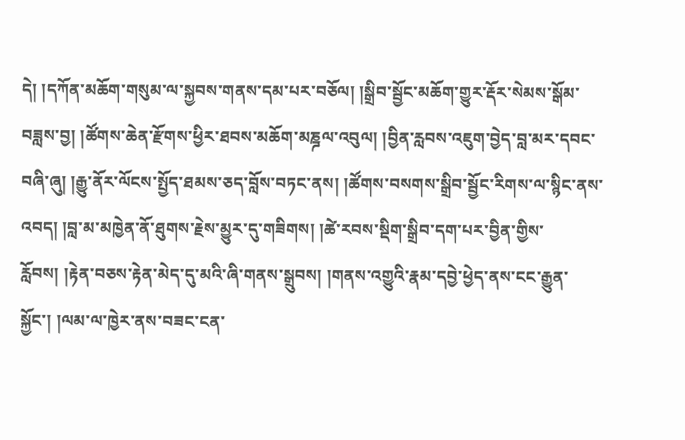དེ། །དཀོན་མཆོག་གསུམ་ལ་སྐྱབས་གནས་དམ་པར་བཅོལ། །སྒྲིབ་སྦྱོང་མཆོག་གྱུར་རྡོར་སེམས་སྒོམ་བཟླས་བྱ། །ཚོགས་ཆེན་རྫོགས་ཕྱིར་ཐབས་མཆོག་མཎྜལ་འབུལ། །བྱིན་རླབས་འཇུག་བྱེད་བླ་མར་དབང་བཞི་ཞུ། །རྒྱུ་ནོར་ལོངས་སྤྱོད་ཐམས་ཅད་བློས་བཏང་ནས། །ཚོགས་བསགས་སྒྲིབ་སྦྱོང་རིགས་ལ་སྙིང་ནས་འབད། །བླ་མ་མཁྱེན་ནོ་ཐུགས་རྗེས་མྱུར་དུ་གཟིགས། །ཚེ་རབས་སྡིག་སྒྲིབ་དག་པར་བྱིན་གྱིས་རློབས། །རྟེན་བཅས་རྟེན་མེད་དུ་མའི་ཞི་གནས་སྒྲུབས། །གནས་འགྱུའི་རྣམ་དབྱེ་ཕྱེད་ནས་ངང་རྒྱུན་སྐྱོང་། །ལམ་ལ་ཁྱེར་ནས་བཟང་ངན་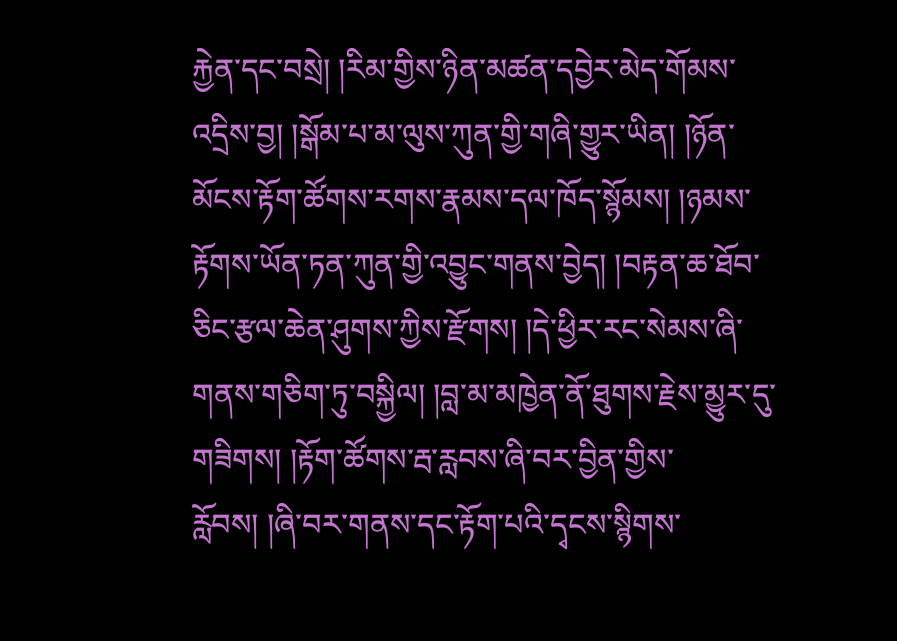རྐྱེན་དང་བསྲེ། །རིམ་གྱིས་ཉིན་མཚན་དབྱེར་མེད་གོམས་འདྲིས་བྱ། །སྒོམ་པ་མ་ལུས་ཀུན་གྱི་གཞི་གྱུར་ཡིན། །ཉོན་མོངས་རྟོག་ཚོགས་རགས་རྣམས་དལ་ཁོད་སྙོམས། །ཉམས་རྟོགས་ཡོན་ཏན་ཀུན་གྱི་འབྱུང་གནས་བྱེད། །བརྟན་ཆ་ཐོབ་ཅིང་རྩལ་ཆེན་ཤུགས་ཀྱིས་རྫོགས། །དེ་ཕྱིར་རང་སེམས་ཞི་གནས་གཅིག་ཏུ་བསྐྱིལ། །བླ་མ་མཁྱེན་ནོ་ཐུགས་རྗེས་མྱུར་དུ་གཟིགས། །རྟོག་ཚོགས་རྦ་རླབས་ཞི་བར་བྱིན་གྱིས་རློབས། །ཞི་བར་གནས་དང་རྟོག་པའི་དྭངས་སྙིགས་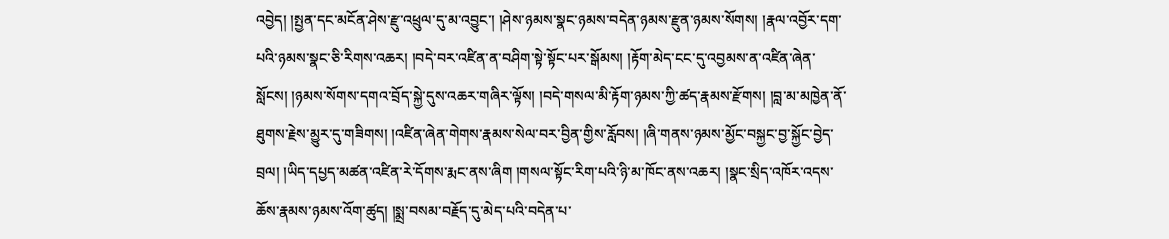འབྱེད། །སྤྱན་དང་མངོན་ཤེས་རྫུ་འཕྲུལ་དུ་མ་འབྱུང་། །ཤེས་ཉམས་སྣང་ཉམས་བདེན་ཉམས་རྫུན་ཉམས་སོགས། །རྣལ་འབྱོར་དག་པའི་ཉམས་སྣང་ཅི་རིགས་འཆར། །བདེ་བར་འཛིན་ན་བཤིག་སྟེ་སྟོང་པར་སྒོམས། །རྟོག་མེད་ངང་དུ་འབྱམས་ན་འཛིན་ཞེན་སློངས། །ཉམས་སོགས་དགའ་བྲོད་སྐྱེ་དུས་འཆར་གཞིར་ལྟོས། །བདེ་གསལ་མི་རྟོག་ཉམས་ཀྱི་ཚད་རྣམས་རྫོགས། །བླ་མ་མཁྱེན་ནོ་ཐུགས་རྗེས་མྱུར་དུ་གཟིགས། །འཛིན་ཞེན་གེགས་རྣམས་སེལ་བར་བྱིན་གྱིས་རློབས། །ཞི་གནས་ཉམས་མྱོང་བསྐྱང་བྱ་སྐྱོང་བྱེད་བྲལ། །ཡིད་དཔྱད་མཚན་འཛིན་རེ་དོགས་རྨང་ནས་ཞིག །གསལ་སྟོང་རིག་པའི་ཉི་མ་ཁོང་ནས་འཆར། །སྣང་སྲིད་འཁོར་འདས་ཆོས་རྣམས་ཉམས་འོག་ཚུད། །སྨྲ་བསམ་བརྗོད་དུ་མེད་པའི་བདེན་པ་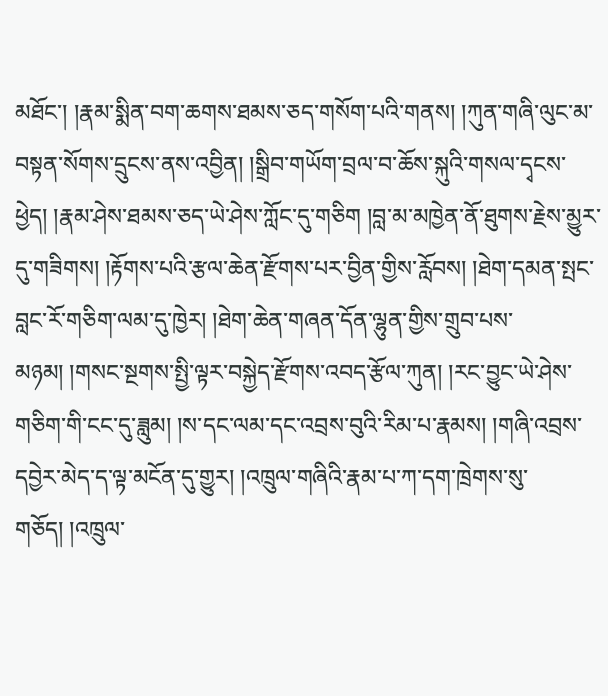མཐོང་། །རྣམ་སྨིན་བག་ཆགས་ཐམས་ཅད་གསོག་པའི་གནས། །ཀུན་གཞི་ལུང་མ་བསྟན་སོགས་དྲུངས་ནས་འབྱིན། །སྒྲིབ་གཡོག་བྲལ་བ་ཆོས་སྐུའི་གསལ་དྭངས་ཕྱེད། །རྣམ་ཤེས་ཐམས་ཅད་ཡེ་ཤེས་ཀློང་དུ་གཅིག །བླ་མ་མཁྱེན་ནོ་ཐུགས་རྗེས་མྱུར་དུ་གཟིགས། །རྟོགས་པའི་རྩལ་ཆེན་རྫོགས་པར་བྱིན་གྱིས་རློབས། །ཐེག་དམན་སྤང་བླང་རོ་གཅིག་ལམ་དུ་ཁྱེར། །ཐེག་ཆེན་གཞན་དོན་ལྷུན་གྱིས་གྲུབ་པས་མཉམ། །གསང་སྔགས་སྤྱི་ལྟར་བསྐྱེད་རྫོགས་འབད་རྩོལ་ཀུན། །རང་བྱུང་ཡེ་ཤེས་གཅིག་གི་ངང་དུ་ཟླུམ། །ས་དང་ལམ་དང་འབྲས་བུའི་རིམ་པ་རྣམས། །གཞི་འབྲས་དབྱེར་མེད་ད་ལྟ་མངོན་དུ་གྱུར། །འཁྲུལ་གཞིའི་རྣམ་པ་ཀ་དག་ཁྲེགས་སུ་གཅོད། །འཁྲུལ་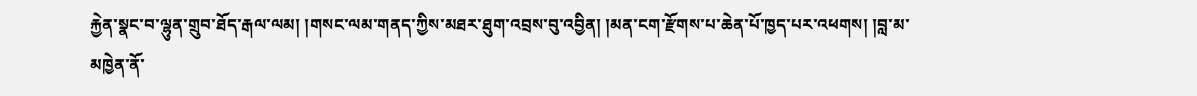རྐྱེན་སྣང་བ་ལྷུན་གྲུབ་ཐོད་རྒལ་ལམ། །གསང་ལམ་གནད་ཀྱིས་མཐར་ཐུག་འབྲས་བུ་འབྱིན། །མན་ངག་རྫོགས་པ་ཆེན་པོ་ཁྱད་པར་འཕགས། །བླ་མ་མཁྱེན་ནོ་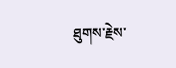ཐུགས་རྗེས་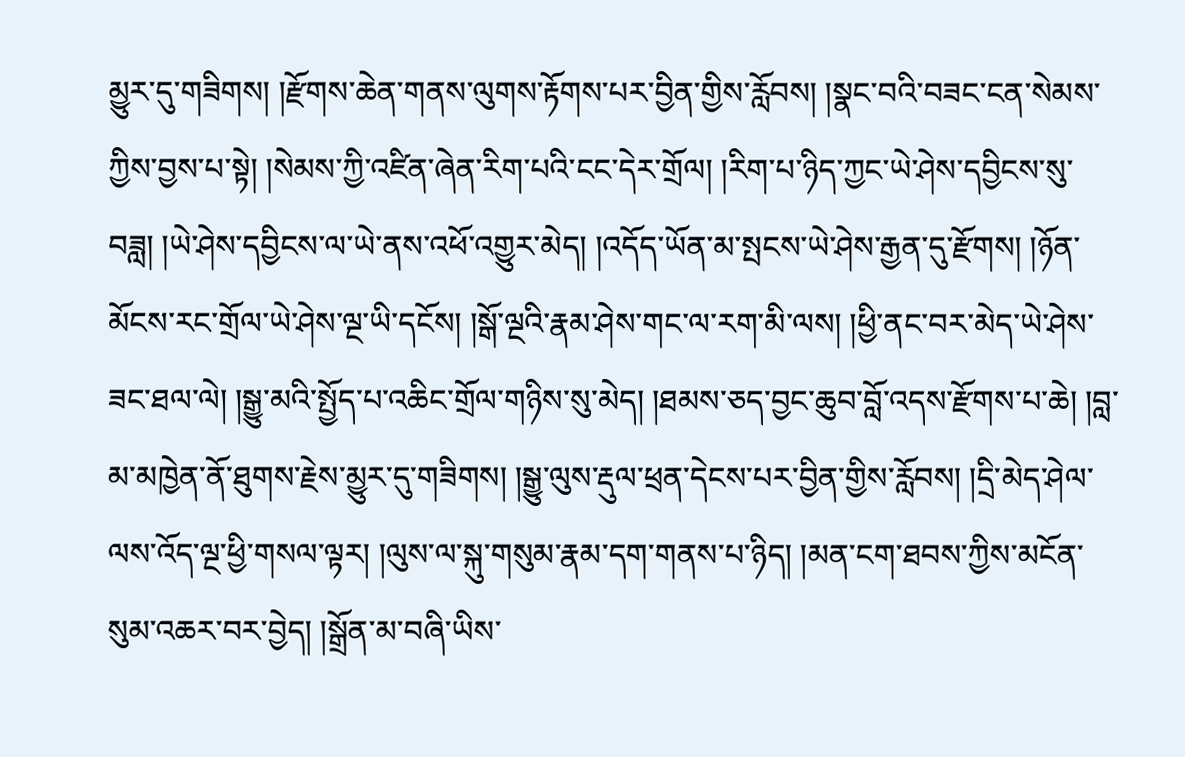མྱུར་དུ་གཟིགས། །རྫོགས་ཆེན་གནས་ལུགས་རྟོགས་པར་བྱིན་གྱིས་རློབས། །སྣང་བའི་བཟང་ངན་སེམས་ཀྱིས་བྱས་པ་སྟེ། །སེམས་ཀྱི་འཛིན་ཞེན་རིག་པའི་ངང་དེར་གྲོལ། །རིག་པ་ཉིད་ཀྱང་ཡེ་ཤེས་དབྱིངས་སུ་བཟླ། །ཡེ་ཤེས་དབྱིངས་ལ་ཡེ་ནས་འཕོ་འགྱུར་མེད། །འདོད་ཡོན་མ་སྤངས་ཡེ་ཤེས་རྒྱན་དུ་རྫོགས། །ཉོན་མོངས་རང་གྲོལ་ཡེ་ཤེས་ལྔ་ཡི་དངོས། །སྒོ་ལྔའི་རྣམ་ཤེས་གང་ལ་རག་མི་ལས། །ཕྱི་ནང་བར་མེད་ཡེ་ཤེས་ཟང་ཐལ་ལེ། །སྒྱུ་མའི་སྤྱོད་པ་འཆིང་གྲོལ་གཉིས་སུ་མེད། །ཐམས་ཅད་བྱང་ཆུབ་བློ་འདས་རྫོགས་པ་ཆེ། །བླ་མ་མཁྱེན་ནོ་ཐུགས་རྗེས་མྱུར་དུ་གཟིགས། །སྒྱུ་ལུས་རྡུལ་ཕྲན་དེངས་པར་བྱིན་གྱིས་རློབས། །དྲི་མེད་ཤེལ་ལས་འོད་ལྔ་ཕྱི་གསལ་ལྟར། །ལུས་ལ་སྐུ་གསུམ་རྣམ་དག་གནས་པ་ཉིད། །མན་ངག་ཐབས་ཀྱིས་མངོན་སུམ་འཆར་བར་བྱེད། །སྒྲོན་མ་བཞི་ཡིས་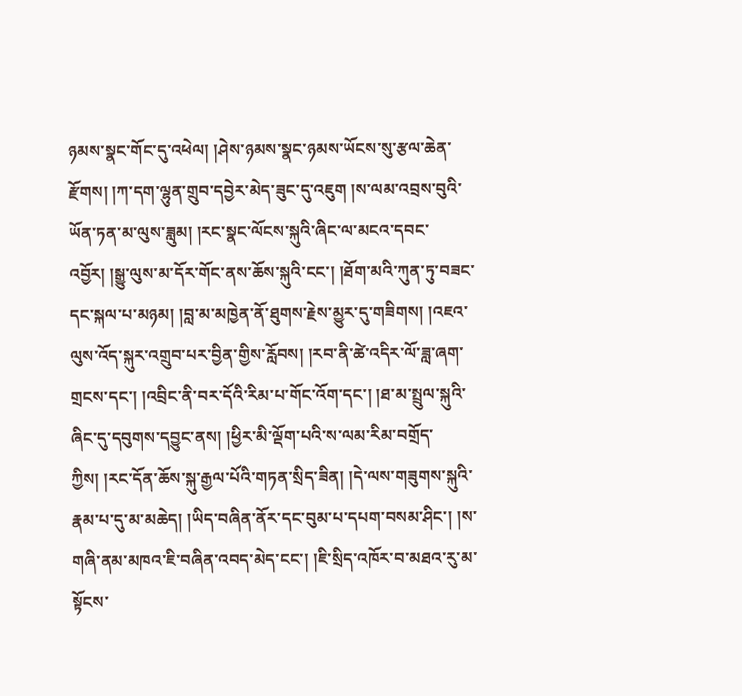ཉམས་སྣང་གོང་དུ་འཕེལ། །ཤེས་ཉམས་སྣང་ཉམས་ཡོངས་སུ་རྩལ་ཆེན་རྫོགས། །ཀ་དག་ལྷུན་གྲུབ་དབྱེར་མེད་ཟུང་དུ་འཇུག །ས་ལམ་འབྲས་བུའི་ཡོན་ཏན་མ་ལུས་ཟླུམ། །རང་སྣང་ལོངས་སྐུའི་ཞིང་ལ་མངའ་དབང་འབྱོར། །སྒྱུ་ལུས་མ་དོར་གོང་ནས་ཆོས་སྐུའི་ངང་། །ཐོག་མའི་ཀུན་ཏུ་བཟང་དང་སྐལ་པ་མཉམ། །བླ་མ་མཁྱེན་ནོ་ཐུགས་རྗེས་མྱུར་དུ་གཟིགས། །འཇའ་ལུས་འོད་སྐུར་འགྲུབ་པར་བྱིན་གྱིས་རློབས། །རབ་ནི་ཚེ་འདིར་ལོ་ཟླ་ཞག་གྲངས་དང་། །འབྲིང་ནི་བར་དོའི་རིམ་པ་གོང་འོག་དང་། །ཐ་མ་སྤྲུལ་སྐུའི་ཞིང་དུ་དབུགས་དབྱུང་ནས། །ཕྱིར་མི་ལྡོག་པའི་ས་ལམ་རིམ་བགྲོད་ཀྱིས། །རང་དོན་ཆོས་སྐུ་རྒྱལ་པོའི་གཏན་སྲིད་ཟིན། །དེ་ལས་གཟུགས་སྐུའི་རྣམ་པ་དུ་མ་མཆེད། །ཡིད་བཞིན་ནོར་དང་བུམ་པ་དཔག་བསམ་ཤིང་། །ས་གཞི་ནམ་མཁའ་ཇི་བཞིན་འབད་མེད་ངང་། །ཇི་སྲིད་འཁོར་བ་མཐའ་རུ་མ་སྟོངས་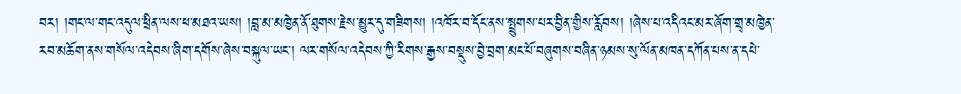བར། །གང་ལ་གང་འདུལ་ཕྲིན་ལས་ཕ་མཐའ་ཡས། །བླ་མ་མཁྱེན་ནོ་ཐུགས་རྗེས་མྱུར་དུ་གཟིགས། །འཁོར་བ་དོང་ནས་སྤྲུགས་པར་བྱིན་གྱིས་རློབས། །ཞེས་པ་འདིའང་མར་ཞོག་གྲྭ་མཁྱེན་རབ་མཆོག་ནས་གསོལ་འདེབས་ཞིག་དགོས་ཞེས་བསྐུལ་ཡང་། ལར་གསོལ་འདེབས་ཀྱི་རིགས་རྒྱས་བསྡུས་བྱེ་བྲག་མང་པོ་བཞུགས་བཞིན་ཉམས་སུ་ལོན་མཁན་དཀོན་པས་ན་དཔེ་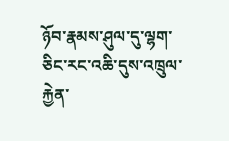ཉོབ་རྣམས་ཤུལ་དུ་ལྷག་ཅིང་རང་འཆི་དུས་འཁྲུལ་རྐྱེན་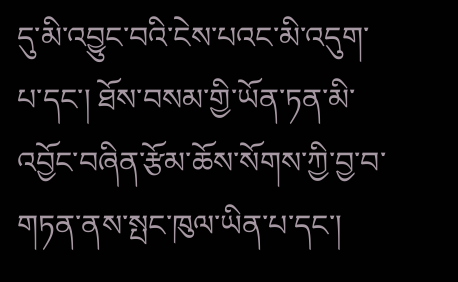དུ་མི་འབྱུང་བའི་ངེས་པའང་མི་འདུག་པ་དང་། ཐོས་བསམ་གྱི་ཡོན་ཏན་མི་འབྱོང་བཞིན་རྩོམ་ཆོས་སོགས་ཀྱི་བྱ་བ་གཏན་ནས་སྤང་ཁུལ་ཡིན་པ་དང་།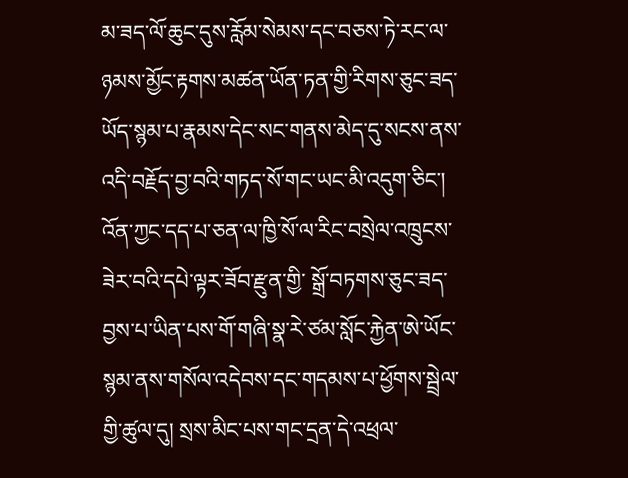མ་ཟད་ལོ་ཆུང་དུས་རློམ་སེམས་དང་བཅས་ཏེ་རང་ལ་ཉམས་མྱོང་རྟགས་མཚན་ཡོན་ཏན་གྱི་རིགས་ཅུང་ཟད་ཡོད་སྙམ་པ་རྣམས་དེང་སང་གནས་མེད་དུ་སངས་ནས་འདི་བརྗོད་བྱ་བའི་གཏད་སོ་གང་ཡང་མི་འདུག་ཅིང་། འོན་ཀྱང་དད་པ་ཅན་ལ་ཁྱི་སོ་ལ་རིང་བསྲེལ་འཁྲུངས་ཟེར་བའི་དཔེ་ལྟར་ཟོབ་རྫུན་གྱི་ སྒྲོ་བཏགས་ཅུང་ཟད་བྱས་པ་ཡིན་པས་གོ་གཞི་སྣ་རེ་ཙམ་སློང་རྐྱེན་ཨེ་ཡོང་སྙམ་ནས་གསོལ་འདེབས་དང་གདམས་པ་ཕྱོགས་སྦྲེལ་གྱི་ཚུལ་དུ། སྲས་མིང་པས་གང་དྲན་དེ་འཕྲལ་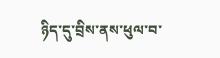ཉིད་དུ་བྲིས་ནས་ཕུལ་བ་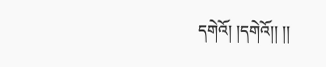དགེའོ། །དགེའོ།། །།